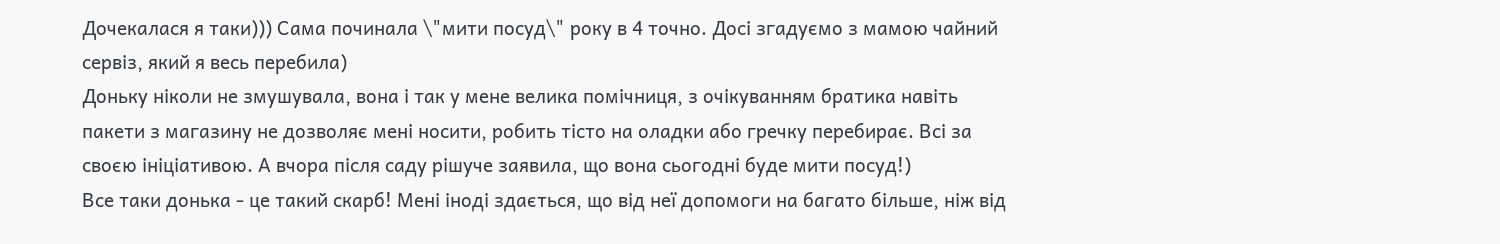Дочекалася я таки))) Сама починала \"мити посуд\" року в 4 точно. Досі згадуємо з мамою чайний сервіз, який я весь перебила)
Доньку ніколи не змушувала, вона і так у мене велика помічниця, з очікуванням братика навіть пакети з магазину не дозволяє мені носити, робить тісто на оладки або гречку перебирає. Всі за своєю ініціативою. А вчора після саду рішуче заявила, що вона сьогодні буде мити посуд!)
Все таки донька - це такий скарб! Мені іноді здається, що від неї допомоги на багато більше, ніж від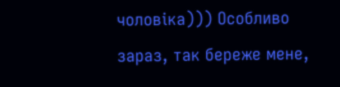чоловіка))) Особливо зараз, так береже мене,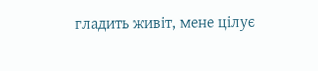гладить живіт, мене цілує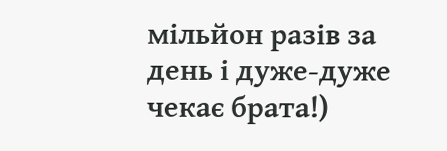мільйон разів за день і дуже-дуже чекає брата!)